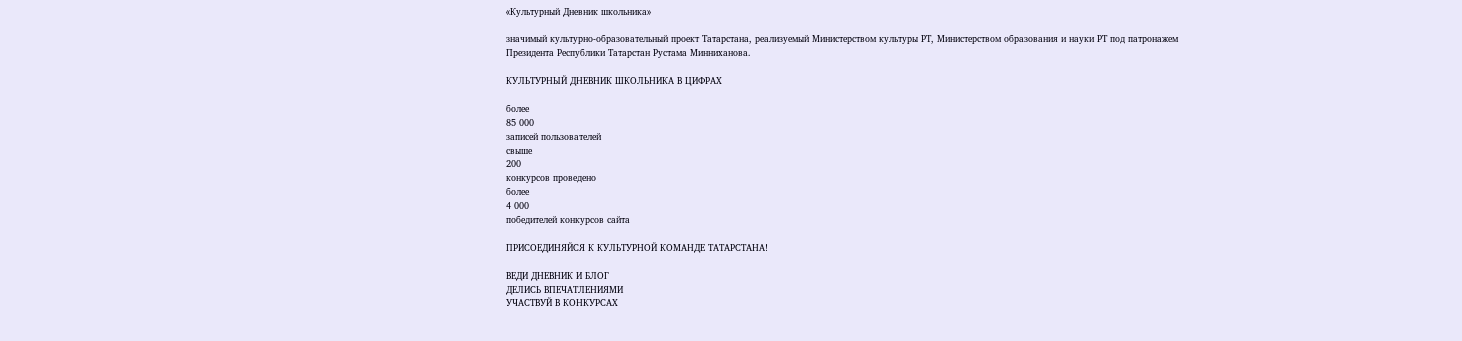«Культурный Дневник школьника»

значимый культурно-образовательный проект Татарстана, реализуемый Министерством культуры РТ, Министерством образования и науки РТ под патронажем Президента Республики Татарстан Рустама Минниханова.

КУЛЬТУРНЫЙ ДНЕВНИК ШКОЛЬНИКА В ЦИФРАХ

более
85 000
записей пользователей
свыше
200
конкурсов проведено
более
4 000
победителей конкурсов сайта

ПРИСОЕДИНЯЙСЯ К КУЛЬТУРНОЙ КОМАНДЕ ТАТАРСТАНА!

ВЕДИ ДНЕВНИК И БЛОГ
ДЕЛИСЬ ВПЕЧАТЛЕНИЯМИ
УЧАСТВУЙ В КОНКУРСАХ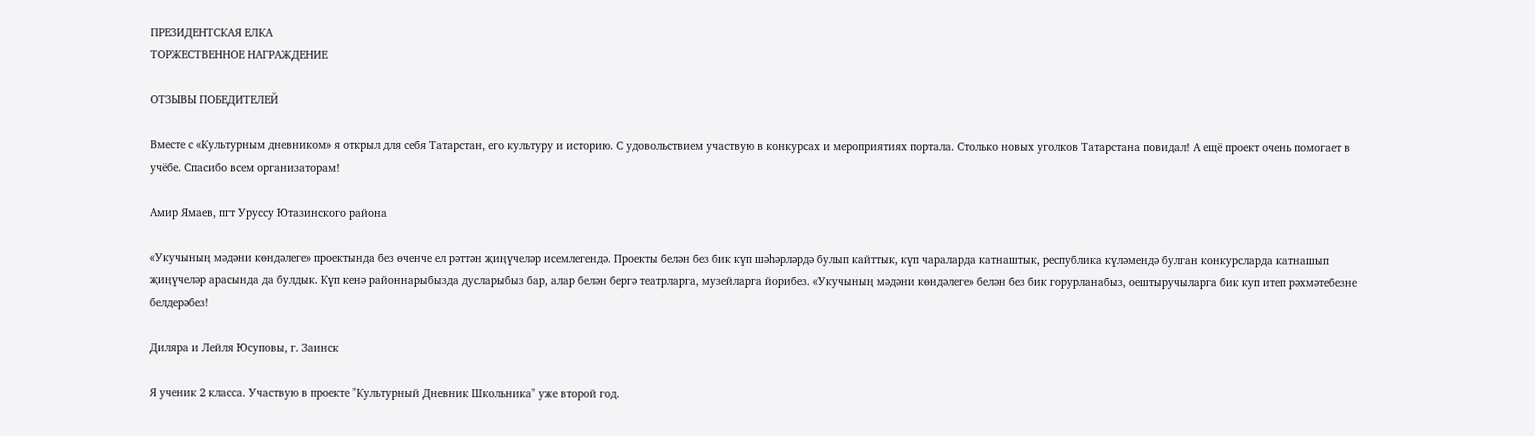ПРЕЗИДЕНТСКАЯ ЕЛКА
ТОРЖЕСТВЕННОЕ НАГРАЖДЕНИЕ

ОТЗЫВЫ ПОБЕДИТЕЛЕЙ

Вместе с «Культурным дневником» я открыл для себя Татарстан, его культуру и историю. С удовольствием участвую в конкурсах и мероприятиях портала. Столько новых уголков Татарстана повидал! А ещё проект очень помогает в учёбе. Спасибо всем организаторам!

Амир Ямаев, пгт Уруссу Ютазинского района

«Укучының мәдәни көндәлеге» проектында без өченче ел рәттән җиңүчеләр исемлегендә. Проекты белән без бик күп шәһәрләрдә булып кайттык, күп чараларда катнаштык, республика күләмендә булган конкурсларда катнашып җиңүчеләр арасында да булдык. Күп кенә районнарыбызда дусларыбыз бар, алар белән бергә театрларга, музейларга йорибез. «Укучының мәдәни көндәлеге» белән без бик горурланабыз, оештыручыларга бик куп итеп рәхмәтебезне белдерәбез!

Диляра и Лейля Юсуповы, г. Заинск

Я ученик 2 класса. Участвую в проекте "Культурный Дневник Школьника" уже второй год.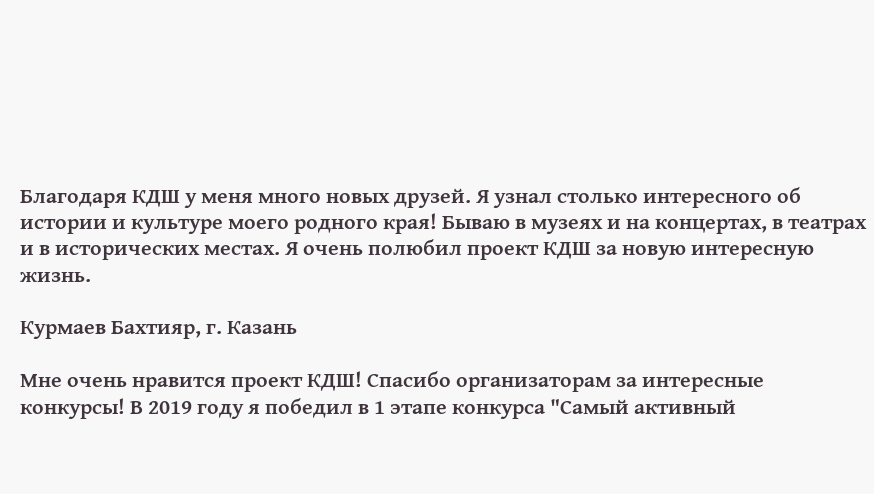Благодаря КДШ у меня много новых друзей. Я узнал столько интересного об истории и культуре моего родного края! Бываю в музеях и на концертах, в театрах и в исторических местах. Я очень полюбил проект КДШ за новую интересную жизнь.

Курмаев Бахтияр, г. Казань

Мне очень нравится проект КДШ! Спасибо организаторам за интересные конкурсы! В 2019 году я победил в 1 этапе конкурса "Самый активный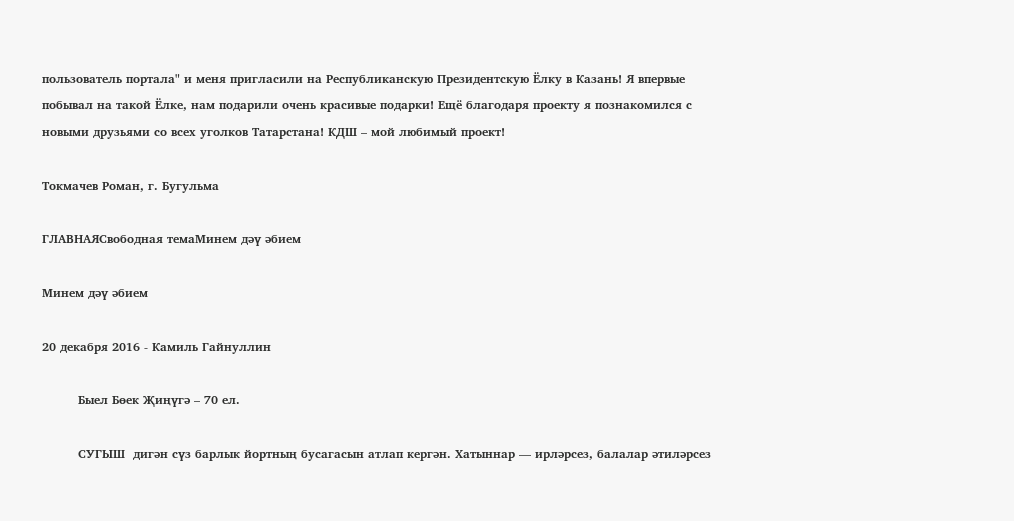пользователь портала" и меня пригласили на Республиканскую Президентскую Ёлку в Казань! Я впервые побывал на такой Ёлке, нам подарили очень красивые подарки! Ещё благодаря проекту я познакомился с новыми друзьями со всех уголков Татарстана! КДШ – мой любимый проект!

Токмачев Роман, г. Бугульма

ГЛАВНАЯСвободная темаМинем дәү әбием

Минем дәү әбием

20 декабря 2016 - Камиль Гайнуллин

         Быел Бөек Җиңүгә – 70 ел.

         СУГЫШ  дигән сүз барлык йортның бусагасын атлап кергән. Хатыннар — ирләрсез, балалар әтиләрсез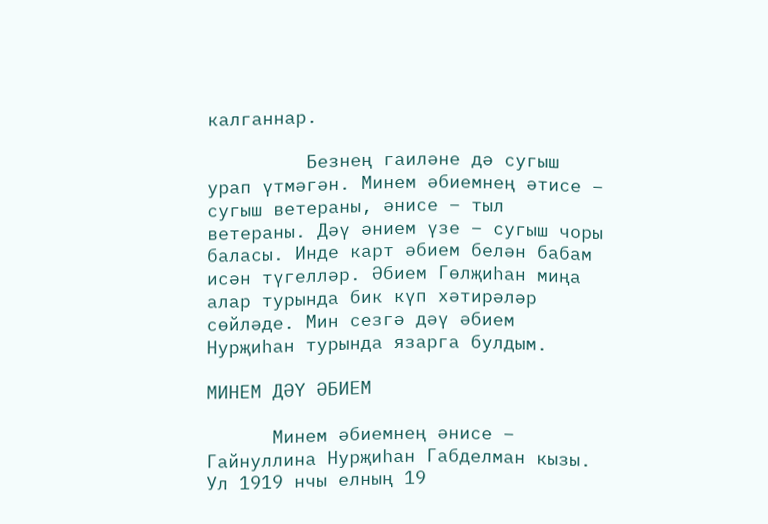калганнар.

         Безнең гаиләне дә сугыш урап үтмәгән. Минем әбиемнең әтисе – сугыш ветераны, әнисе – тыл ветераны. Дәү әнием үзе – сугыш чоры баласы. Инде карт әбием белән бабам исән түгелләр. Әбием Гөлҗиһан миңа алар турында бик күп хәтирәләр сөйләде. Мин сезгә дәү әбием Нурҗиһан турында язарга булдым.

МИНЕМ ДӘҮ ӘБИЕМ

      Минем әбиемнең әнисе – Гайнуллина Нурҗиһан Габделман кызы. Ул 1919 нчы елның 19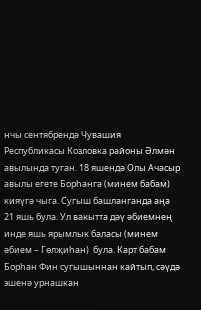нчы сентябрендә Чувашия Республикасы Козловка районы Әлмән авылында туган. 18 яшендә Олы Ачасыр авылы егете Борһанга (минем бабам) кияүгә чыга. Сугыш башланганда аңа 21 яшь була. Ул вакытта дәү әбиемнең инде яшь ярымлык баласы (минем әбием – Гөлҗиһан)  була. Карт бабам Борһан Фин сугышыннан кайтып, сәүдә эшенә урнашкан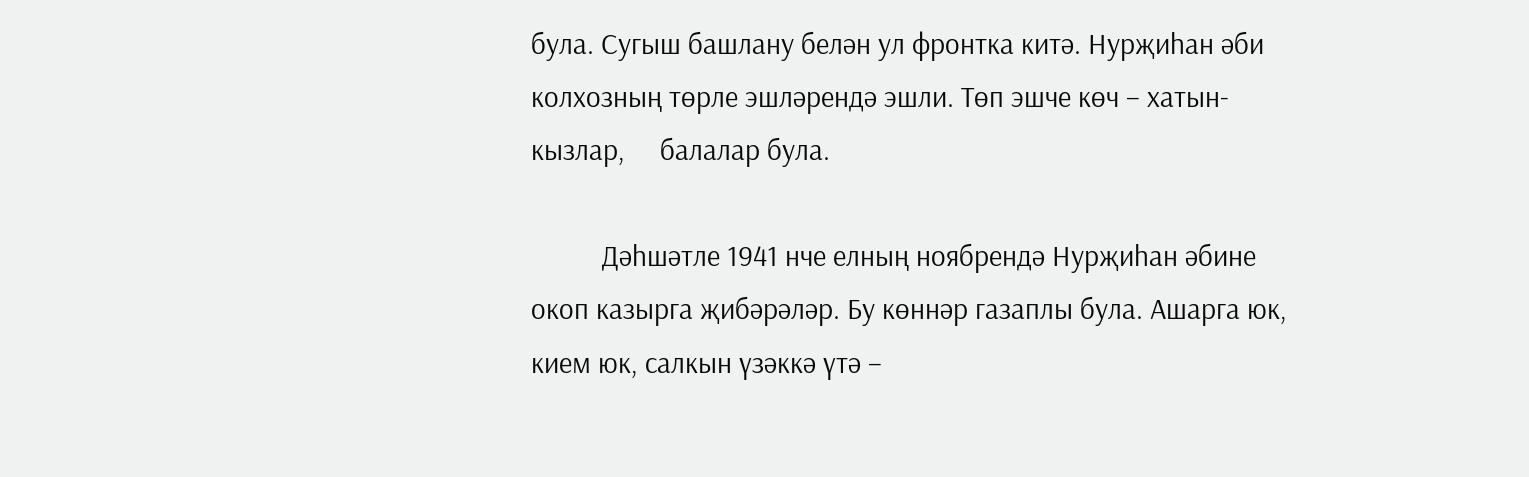була. Сугыш башлану белән ул фронтка китә. Нурҗиһан әби колхозның төрле эшләрендә эшли. Төп эшче көч – хатын-кызлар,     балалар була.

          Дәһшәтле 1941 нче елның ноябрендә Нурҗиһан әбине окоп казырга җибәрәләр. Бу көннәр газаплы була. Ашарга юк, кием юк, салкын үзәккә үтә –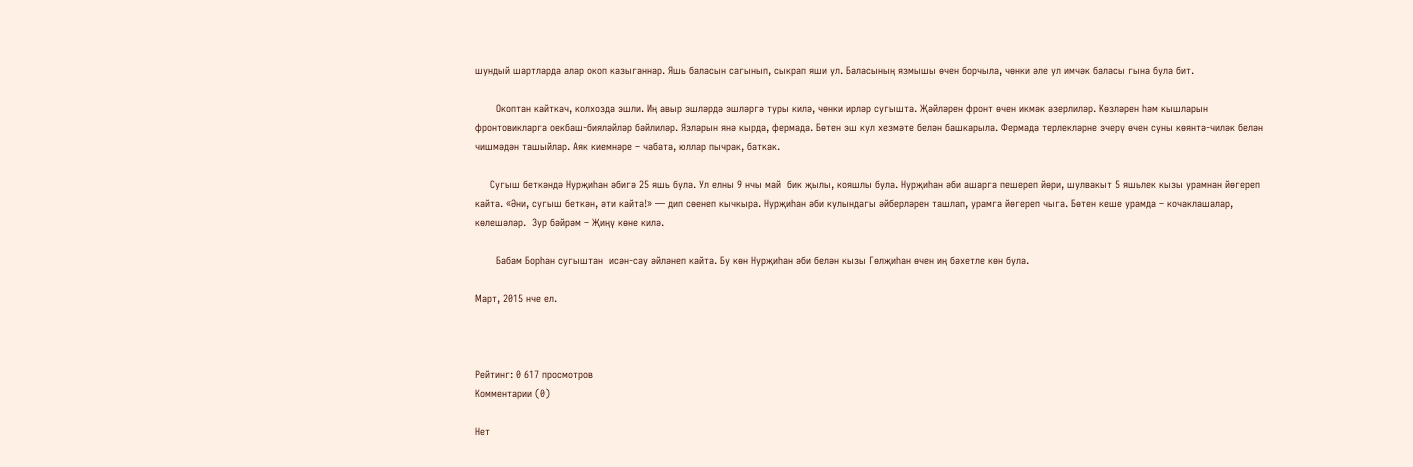шундый шартларда алар окоп казыганнар. Яшь баласын сагынып, сыкрап яши ул. Баласының язмышы өчен борчыла, чөнки әле ул имчәк баласы гына була бит.

       Окоптан кайткач, колхозда эшли. Иң авыр эшләрдә эшләргә туры килә, чөнки ирләр сугышта. Җәйләрен фронт өчен икмәк әзерлиләр. Көзләрен һәм кышларын фронтовикларга оекбаш-бияләйләр бәйлиләр. Язларын янә кырда, фермада. Бөтен эш кул хезмәте белән башкарыла. Фермада терлекләрне эчерү өчен суны көянтә-чиләк белән чишмәдән ташыйлар. Аяк киемнәре – чабата, юллар пычрак, баткак.

     Сугыш беткәндә Нурҗиһан әбигә 25 яшь була. Ул елны 9 нчы май  бик җылы, кояшлы була. Нурҗиһан әби ашарга пешереп йөри, шулвакыт 5 яшьлек кызы урамнан йөгереп кайта. «Әни, сугыш беткән, әти кайта!» — дип сөенеп кычкыра. Нурҗиһан әби кулындагы әйберләрен ташлап, урамга йөгереп чыга. Бөтен кеше урамда – кочаклашалар, көлешәләр.  Зур бәйрәм – Җиңү көне килә.

       Бабам Борһан сугыштан  исән-сау әйләнеп кайта. Бу көн Нурҗиһан әби белән кызы Гөлҗиһан өчен иң бәхетле көн була.

Март, 2015 нче ел.



Рейтинг: 0 617 просмотров
Комментарии (0)

Нет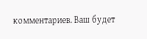комментариев. Ваш будет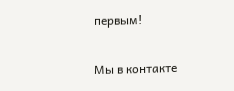первым!

Мы в контакте